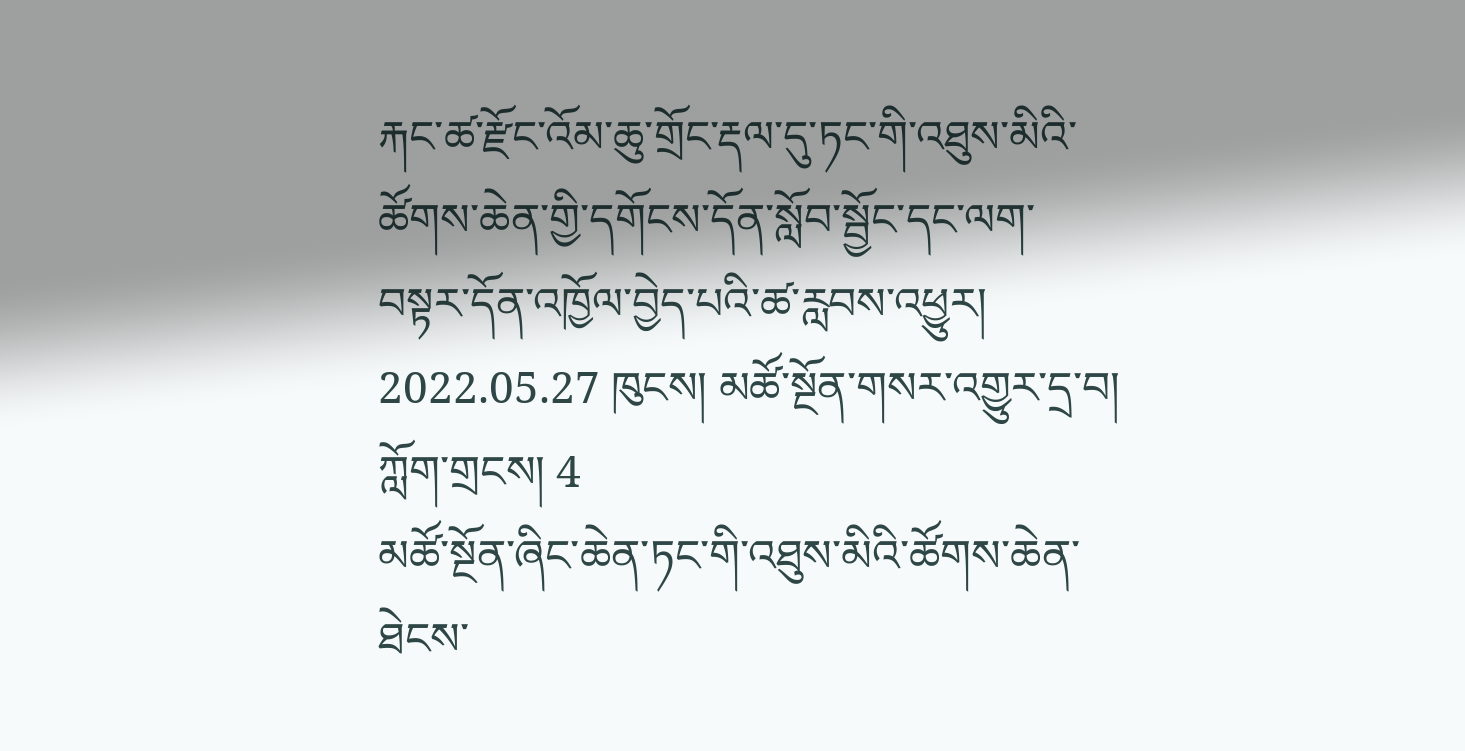རྐང་ཚ་རྫོང་འོམ་ཆུ་གྲོང་རྡལ་དུ་ཏང་གི་འཐུས་མིའི་ཚོགས་ཆེན་གྱི་དགོངས་དོན་སློབ་སྦྱོང་དང་ལག་བསྟར་དོན་འཁྱོལ་བྱེད་པའི་ཚ་རླབས་འཕྱུར།
2022.05.27 ཁུངས། མཚོ་སྔོན་གསར་འགྱུར་དྲ་བ། ཀློག་གྲངས། 4
མཚོ་སྔོན་ཞིང་ཆེན་ཏང་གི་འཐུས་མིའི་ཚོགས་ཆེན་ཐེངས་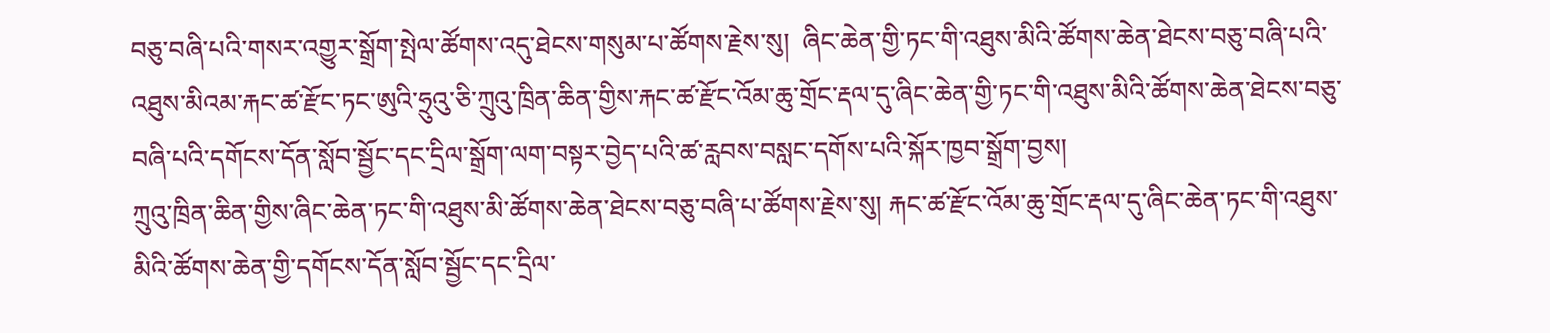བཅུ་བཞི་པའི་གསར་འགྱུར་སྒྲོག་སྤེལ་ཚོགས་འདུ་ཐེངས་གསུམ་པ་ཚོགས་རྗེས་སུ།  ཞིང་ཆེན་གྱི་ཏང་གི་འཐུས་མིའི་ཚོགས་ཆེན་ཐེངས་བཅུ་བཞི་པའི་འཐུས་མིའམ་རྐང་ཚ་རྫོང་ཏང་ཨུའི་ཧྲུའུ་ཅི་ཀྲུའུ་ཁྲིན་ཆིན་གྱིས་རྐང་ཚ་རྫོང་འོམ་ཆུ་གྲོང་རྡལ་དུ་ཞིང་ཆེན་གྱི་ཏང་གི་འཐུས་མིའི་ཚོགས་ཆེན་ཐེངས་བཅུ་བཞི་པའི་དགོངས་དོན་སློབ་སྦྱོང་དང་དྲིལ་སྒྲོག་ལག་བསྟར་བྱེད་པའི་ཚ་རླབས་བསླང་དགོས་པའི་སྐོར་ཁྱབ་སྒྲོག་བྱས།
ཀྲུའུ་ཁྲིན་ཆིན་གྱིས་ཞིང་ཆེན་ཏང་གི་འཐུས་མི་ཚོགས་ཆེན་ཐེངས་བཅུ་བཞི་པ་ཚོགས་རྗེས་སུ། རྐང་ཚ་རྫོང་འོམ་ཆུ་གྲོང་རྡལ་དུ་ཞིང་ཆེན་ཏང་གི་འཐུས་མིའི་ཚོགས་ཆེན་གྱི་དགོངས་དོན་སློབ་སྦྱོང་དང་དྲིལ་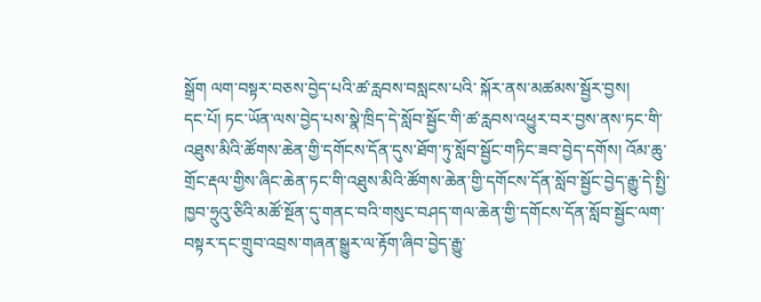སྒྲོག ལག་བསྟར་བཅས་བྱེད་པའི་ཚ་རླབས་བསླངས་པའི་ སྐོར་ནས་མཚམས་སྦྱོར་བྱས།
དང་པོ། ཏང་ཡོན་ལས་བྱེད་པས་སྣེ་ཁྲིད་དེ་སློབ་སྦྱོང་གི་ཚ་རླབས་འཕྱུར་བར་བྱས་ནས་ཏང་གི་འཐུས་མིའི་ཚོགས་ཆེན་གྱི་དགོངས་དོན་དུས་ཐོག་ཏུ་སློབ་སྦྱོང་གཏིང་ཟབ་བྱེད་དགོས། འོམ་ཆུ་གྲོང་རྡལ་གྱིས་ཞིང་ཆེན་ཏང་གི་འཐུས་མིའི་ཚོགས་ཆེན་གྱི་དགོངས་དོན་སློབ་སྦྱོང་བྱེད་རྒྱུ་དེ་སྤྱི་ཁྱབ་ཧྲུའུ་ཅིའི་མཚོ་སྔོན་དུ་གནང་བའི་གསུང་བཤད་གལ་ཆེན་གྱི་དགོངས་དོན་སློབ་སྦྱོང་ལག་བསྟར་དང་གྲུབ་འབྲས་གཞན་སྒྱུར་ལ་རྟོག་ཞིབ་བྱེད་རྒྱུ་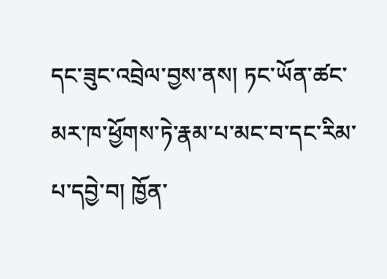དང་ཟུང་འབྲེལ་བྱས་ནས། ཏང་ཡོན་ཚང་མར་ཁ་ཕྱོགས་ཏེ་རྣམ་པ་མང་བ་དང་རིམ་པ་དབྱེ་བ། ཁྱོན་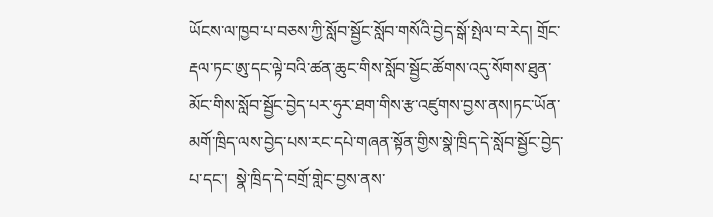ཡོངས་ལ་ཁྱབ་པ་བཅས་ཀྱི་སློབ་སྦྱོང་སློབ་གསོའི་བྱེད་སྒོ་སྤེལ་བ་རེད། གྲོང་རྡལ་ཏང་ཨུ་དང་ལྟེ་བའི་ཚན་ཆུང་གིས་སློབ་སྦྱོང་ཚོགས་འདུ་སོགས་ཐུན་མོང་གིས་སློབ་སྦྱོང་བྱེད་པར་ཧུར་ཐག་གིས་རྩ་འཛུགས་བྱས་ནས།ཏང་ཡོན་མགོ་ཁྲིད་ལས་བྱེད་པས་རང་དཔེ་གཞན་སྟོན་གྱིས་སྣེ་ཁྲིད་དེ་སློབ་སྦྱོང་བྱེད་པ་དང་།  སྣེ་ཁྲིད་དེ་བགྲོ་གླེང་བྱས་ནས་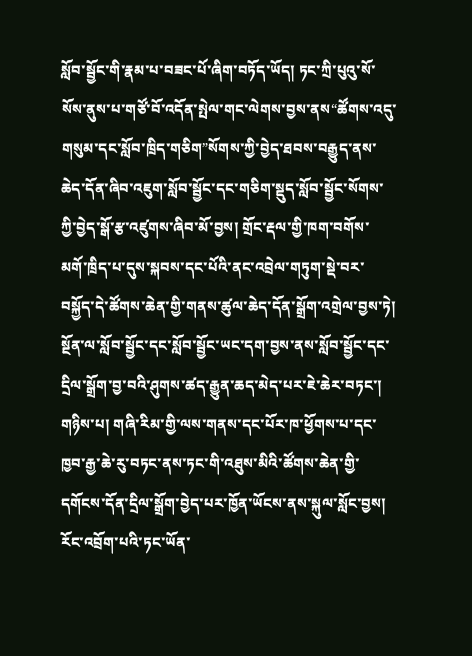སློབ་སྦྱོང་གི་རྣམ་པ་བཟང་པོ་ཞིག་བཏོད་ཡོད། ཏང་ཀྲི་པུའུ་སོ་སོས་ནུས་པ་གཙོ་བོ་འདོན་སྤེལ་གང་ལེགས་བྱས་ནས“ཚོགས་འདུ་གསུམ་དང་སློབ་ཁྲིད་གཅིག”སོགས་ཀྱི་བྱེད་ཐབས་བརྒྱུད་ནས་ཆེད་དོན་ཞིབ་འཇུག་སློབ་སྦྱོང་དང་གཅིག་སྡུད་སློབ་སྦྱོང་སོགས་ཀྱི་བྱེད་སྒོ་རྩ་འཛུགས་ཞིབ་མོ་བྱས། གྲོང་རྡལ་གྱི་ཁག་བགོས་མགོ་ཁྲིད་པ་དུས་སྐབས་དང་པོའི་ནང་འབྲེལ་གཏུག་སྡེ་བར་བསྐྱོད་དེ་ཚོགས་ཆེན་གྱི་གནས་ཚུལ་ཆེད་དོན་སྒྲོག་འགྲེལ་བྱས་ཏེ། སྔོན་ལ་སློབ་སྦྱོང་དང་སློབ་སྦྱོང་ཡང་དག་བྱས་ནས་སློབ་སྦྱོང་དང་དྲིལ་སྒྲོག་བྱ་བའི་ཤུགས་ཚད་རྒྱུན་ཆད་མེད་པར་ཇེ་ཆེར་བཏང་།
གཉིས་པ། གཞི་རིམ་གྱི་ལས་གནས་དང་པོར་ཁ་ཕྱོགས་པ་དང་ཁྱབ་རྒྱ་ཆེ་རུ་བཏང་ནས་ཏང་གི་འཐུས་མིའི་ཚོགས་ཆེན་གྱི་དགོངས་དོན་དྲིལ་སྒྲོག་བྱེད་པར་ཁྱོན་ཡོངས་ནས་སྐུལ་སློང་བྱས།  རོང་འབྲོག་པའི་ཏང་ཡོན་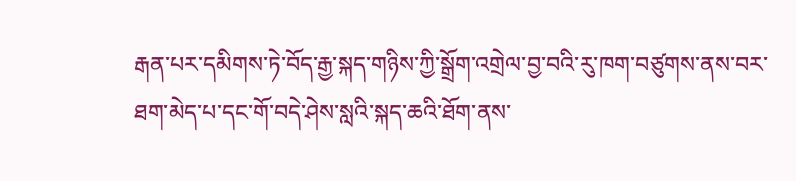རྒན་པར་དམིགས་ཏེ་བོད་རྒྱ་སྐད་གཉིས་ཀྱི་སྒྲོག་འགྲེལ་བྱ་བའི་རུ་ཁག་བཙུགས་ནས་བར་ཐག་མེད་པ་དང་གོ་བདེ་ཤེས་སླའི་སྐད་ཆའི་ཐོག་ནས་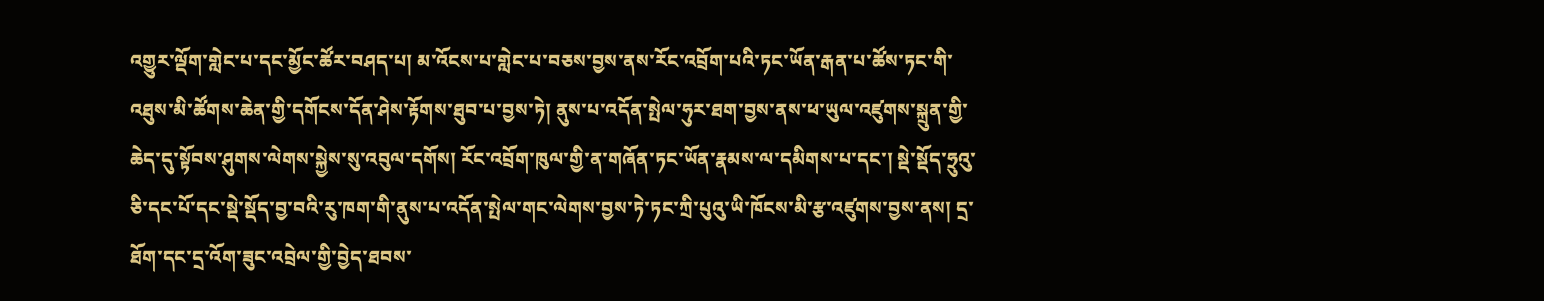འགྱུར་ལྡོག་གླེང་པ་དང་མྱོང་ཚོར་བཤད་པ། མ་འོངས་པ་གླེང་པ་བཅས་བྱས་ནས་རོང་འབྲོག་པའི་ཏང་ཡོན་རྒན་པ་ཚོས་ཏང་གི་འཐུས་མི་ཚོགས་ཆེན་གྱི་དགོངས་དོན་ཤེས་རྟོགས་ཐུབ་པ་བྱས་ཏེ། ནུས་པ་འདོན་སྤེལ་ཧུར་ཐག་བྱས་ནས་ཕ་ཡུལ་འཛུགས་སྐྲུན་གྱི་ཆེད་དུ་སྟོབས་ཤུགས་ལེགས་སྐྱེས་སུ་འབུལ་དགོས། རོང་འབྲོག་ཁུལ་གྱི་ན་གཞོན་ཏང་ཡོན་རྣམས་ལ་དམིགས་པ་དང་། སྡེ་སྡོད་ཧྲུའུ་ཅི་དང་པོ་དང་སྡེ་སྡོད་བྱ་བའི་རུ་ཁག་གི་ནུས་པ་འདོན་སྤེལ་གང་ལེགས་བྱས་ཏེ་ཏང་ཀྲི་པུའུ་ཡི་ཁོངས་མི་རྩ་འཛུགས་བྱས་ནས། དྲ་ཐོག་དང་དྲ་འོག་ཟུང་འབྲེལ་གྱི་བྱེད་ཐབས་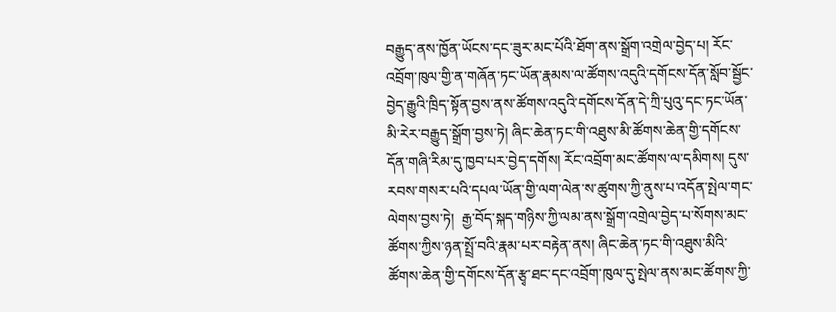བརྒྱུད་ནས་ཁྱོན་ཡོངས་དང་ཟུར་མང་པོའི་ཐོག་ནས་སྒྲོག་འགྲེལ་བྱེད་པ། རོང་འབྲོག་ཁུལ་གྱི་ན་གཞོན་ཏང་ཡོན་རྣམས་ལ་ཚོགས་འདུའི་དགོངས་དོན་སློབ་སྦྱོང་བྱེད་རྒྱུའི་ཁྲིད་སྟོན་བྱས་ནས་ཚོགས་འདུའི་དགོངས་དོན་དེ་ཀྲི་པུའུ་དང་ཏང་ཡོན་མི་རེར་བརྒྱུད་སྒྲོག་བྱས་ཏེ། ཞིང་ཆེན་ཏང་གི་འཐུས་མི་ཚོགས་ཆེན་གྱི་དགོངས་དོན་གཞི་རིམ་དུ་ཁྱབ་པར་བྱེད་དགོས། རོང་འབྲོག་མང་ཚོགས་ལ་དམིགས། དུས་རབས་གསར་པའི་དཔལ་ཡོན་གྱི་ལག་ལེན་ས་ཚུགས་ཀྱི་ནུས་པ་འདོན་སྤེལ་གང་ལེགས་བྱས་ཏེ།  རྒྱ་བོད་སྐད་གཉིས་ཀྱི་ལམ་ནས་སྒྲོག་འགྲེལ་བྱེད་པ་སོགས་མང་ཚོགས་ཀྱིས་ཉན་སྤྲོ་བའི་རྣམ་པར་བརྟེན་ནས། ཞིང་ཆེན་ཏང་གི་འཐུས་མིའི་ཚོགས་ཆེན་གྱི་དགོངས་དོན་རྩྭ་ཐང་དང་འབྲོག་ཁུལ་དུ་སྤེལ་ནས་མང་ཚོགས་ཀྱི་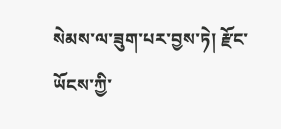སེམས་ལ་ཟུག་པར་བྱས་ཏེ། རྫོང་ཡོངས་ཀྱི་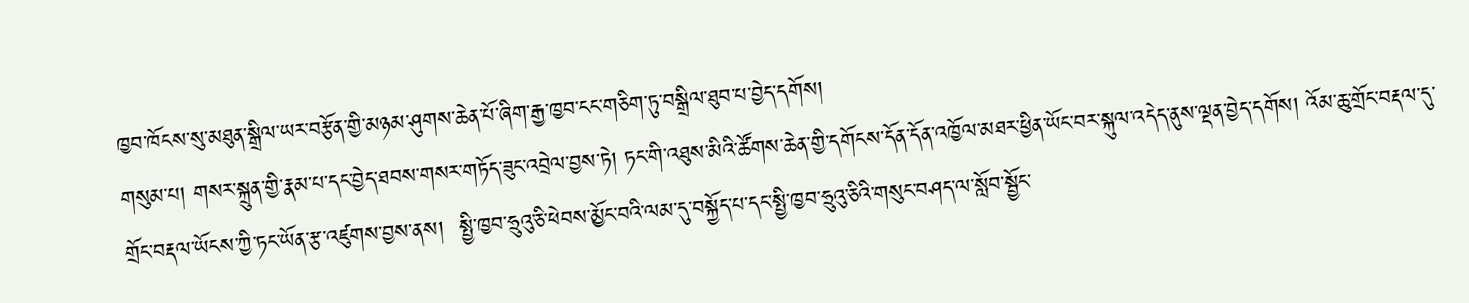ཁྱབ་ཁོངས་སུ་མཐུན་སྒྲིལ་ཡར་བརྩོན་གྱི་མཉམ་ཤུགས་ཆེན་པོ་ཞིག་རྒྱ་ཁྱབ་ངང་གཅིག་ཏུ་བསྒྲིལ་ཐུབ་པ་བྱེད་དགོས།
གསུམ་པ། གསར་སྐྲུན་གྱི་རྣམ་པ་དང་བྱེད་ཐབས་གསར་གཏོད་ཟུང་འབྲེལ་བྱས་ཏེ། ཏང་གི་འཐུས་མིའི་ཚོགས་ཆེན་གྱི་དགོངས་དོན་དོན་འཁྱོལ་མཐར་ཕྱིན་ཡོང་བར་སྐུལ་འདེད་ནུས་ལྡན་བྱེད་དགོས། འོམ་ཆུ་གྲོང་བརྡལ་དུ་གྲོང་བརྡལ་ཡོངས་ཀྱི་ཏང་ཡོན་རྩ་འཛུགས་བྱས་ནས།  སྤྱི་ཁྱབ་ཧྲུའུ་ཅི་ཕེབས་མྱོང་བའི་ལམ་དུ་བསྐྱོད་པ་དང་སྤྱི་ཁྱབ་ཧྲུའུ་ཅིའི་གསུང་བཤད་ལ་སློབ་སྦྱོང་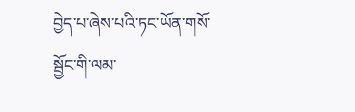བྱེད་པ་ཞེས་པའི་ཏང་ཡོན་གསོ་སྦྱོང་གི་ལམ་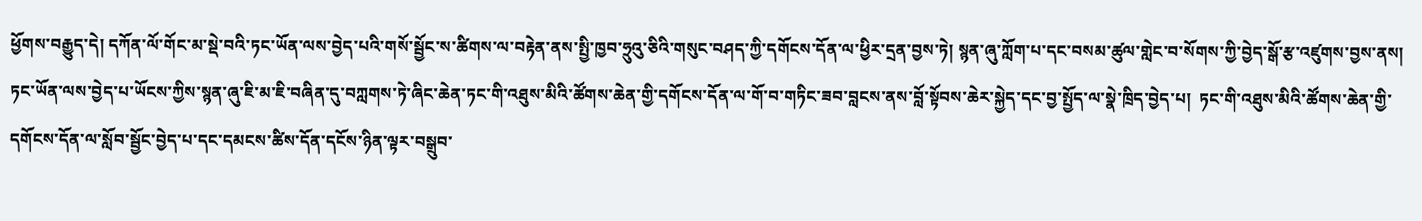ཕྱོགས་བརྒྱུད་དེ། དཀོན་ལོ་གོང་མ་སྡེ་བའི་ཏང་ཡོན་ལས་བྱེད་པའི་གསོ་སྦྱོང་ས་ཚིགས་ལ་བརྟེན་ནས་སྤྱི་ཁྱབ་ཧྲུའུ་ཅིའི་གསུང་བཤད་ཀྱི་དགོངས་དོན་ལ་ཕྱིར་དྲན་བྱས་ཏེ། སྙན་ཞུ་ཀློག་པ་དང་བསམ་ཚུལ་གླེང་བ་སོགས་ཀྱི་བྱེད་སྒོ་རྩ་འཛུགས་བྱས་ནས། ཏང་ཡོན་ལས་བྱེད་པ་ཡོངས་ཀྱིས་སྙན་ཞུ་ཇི་མ་ཇི་བཞིན་དུ་བཀླགས་ཏེ་ཞིང་ཆེན་ཏང་གི་འཐུས་མིའི་ཚོགས་ཆེན་གྱི་དགོངས་དོན་ལ་གོ་བ་གཏིང་ཟབ་བླངས་ནས་བློ་སྟོབས་ཆེར་སྐྱེད་དང་བྱ་སྤྱོད་ལ་སྣེ་ཁྲིད་བྱེད་པ།  ཏང་གི་འཐུས་མིའི་ཚོགས་ཆེན་གྱི་དགོངས་དོན་ལ་སློབ་སྦྱོང་བྱེད་པ་དང་དམངས་ཚིས་དོན་དངོས་ཉིན་ལྟར་བསྒྲུབ་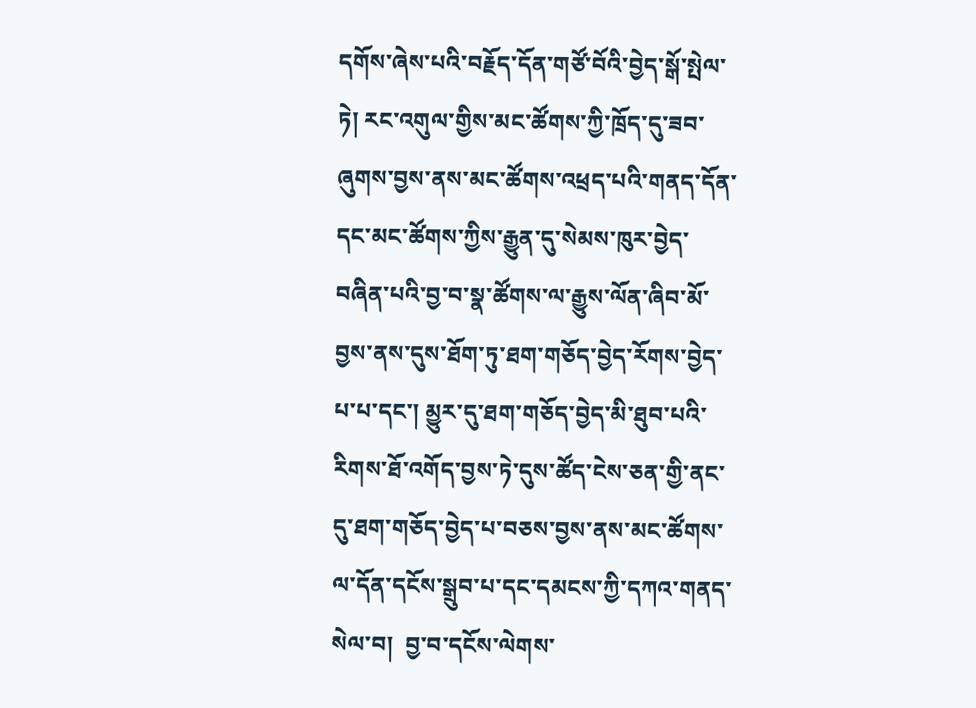དགོས་ཞེས་པའི་བརྗོད་དོན་གཙོ་བོའི་བྱེད་སྒོ་སྤེལ་ཏེ། རང་འགུལ་གྱིས་མང་ཚོགས་ཀྱི་ཁྲོད་དུ་ཟབ་ཞུགས་བྱས་ནས་མང་ཚོགས་འཕྲད་པའི་གནད་དོན་དང་མང་ཚོགས་ཀྱིས་རྒྱུན་དུ་སེམས་ཁུར་བྱེད་བཞིན་པའི་བྱ་བ་སྣ་ཚོགས་ལ་རྒྱུས་ལོན་ཞིབ་མོ་བྱས་ནས་དུས་ཐོག་ཏུ་ཐག་གཅོད་བྱེད་རོགས་བྱེད་པ་པ་དང་། མྱུར་དུ་ཐག་གཅོད་བྱེད་མི་ཐུབ་པའི་རིགས་ཐོ་འགོད་བྱས་ཏེ་དུས་ཚོད་ངེས་ཅན་གྱི་ནང་དུ་ཐག་གཅོད་བྱེད་པ་བཅས་བྱས་ནས་མང་ཚོགས་ལ་དོན་དངོས་སྒྲུབ་པ་དང་དམངས་ཀྱི་དཀའ་གནད་སེལ་བ།  བྱ་བ་དངོས་ལེགས་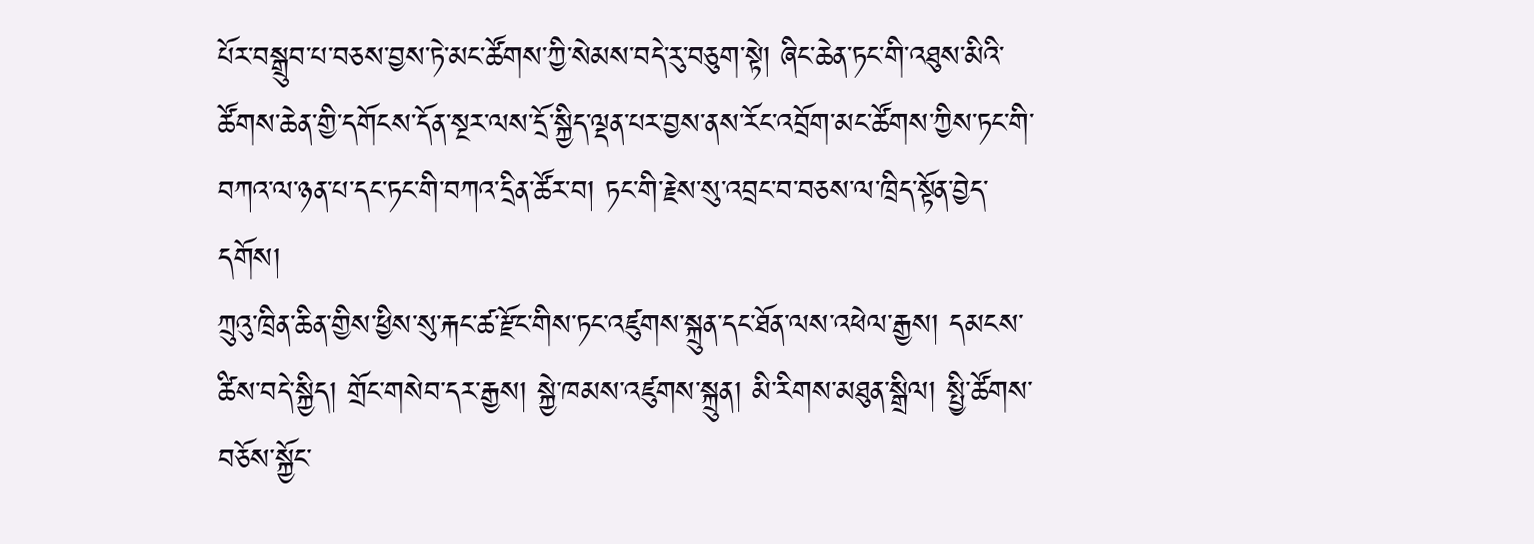པོར་བསྒྲུབ་པ་བཅས་བྱས་ཏེ་མང་ཚོགས་ཀྱི་སེམས་བདེ་རུ་བཅུག་སྟེ། ཞིང་ཆེན་ཏང་གི་འཐུས་མིའི་ཚོགས་ཆེན་གྱི་དགོངས་དོན་སྔར་ལས་དྲོ་སྐྱིད་ལྡན་པར་བྱས་ནས་རོང་འབྲོག་མང་ཚོགས་ཀྱིས་ཏང་གི་བཀའ་ལ་ཉན་པ་དང་ཏང་གི་བཀའ་དྲིན་ཚོར་བ། ཏང་གི་རྗེས་སུ་འབྲང་བ་བཅས་ལ་ཁྲིད་སྟོན་བྱེད་དགོས།
ཀྲུའུ་ཁྲིན་ཆིན་གྱིས་ཕྱིས་སུ་རྐང་ཚ་རྫོང་གིས་ཏང་འཛུགས་སྐྲུན་དང་ཐོན་ལས་འཕེལ་རྒྱས། དམངས་ཚིས་བདེ་སྐྱིད། གྲོང་གསེབ་དར་རྒྱས། སྐྱེ་ཁམས་འཛུགས་སྐྲུན། མི་རིགས་མཐུན་སྒྲིལ། སྤྱི་ཚོགས་བཅོས་སྐྱོང་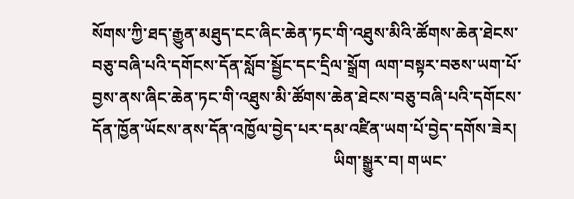སོགས་ཀྱི་ཐད་རྒྱུན་མཐུད་ངང་ཞིང་ཆེན་ཏང་གི་འཐུས་མིའི་ཚོགས་ཆེན་ཐེངས་བཅུ་བཞི་པའི་དགོངས་དོན་སློབ་སྦྱོང་དང་དྲིལ་སྒྲོག ལག་བསྟར་བཅས་ཡག་པོ་བྱས་ནས་ཞིང་ཆེན་ཏང་གི་འཐུས་མི་ཚོགས་ཆེན་ཐེངས་བཅུ་བཞི་པའི་དགོངས་དོན་ཁྱོན་ཡོངས་ནས་དོན་འཁྱོལ་བྱེད་པར་དམ་འཛིན་ཡག་པོ་བྱེད་དགོས་ཟེར།
                                                          ཡིག་སྒྱུར་བ། གཡང་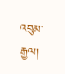འབུམ་རྒྱལ།